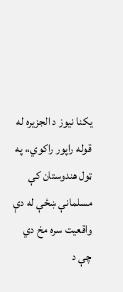یکنا نیوز د الجزیره له قوله راپور راکوي،، په ټول هندوستان کې مسلمانې ښځې له دې واقعیت سره مخ دي چې د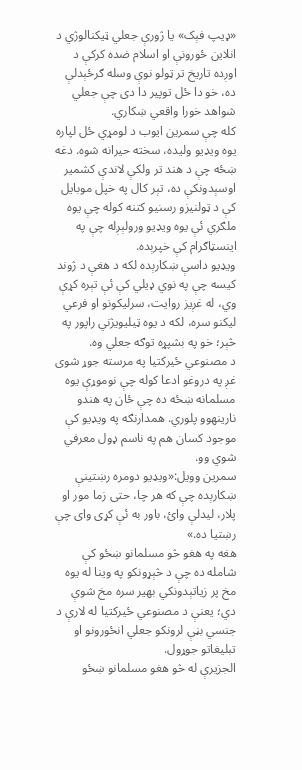«ډیپ فېک» یا ژورې جعلي ټیکنالوژي د انلاین ځورونې او اسلام ضده کرکې د اوږده تاریخ تر ټولو نوې وسله ګرځېدلې ده، خو دا ځل توپیر دا دی چې جعلي شواهد خورا واقعي ښکاري.
کله چې سمرین ایوب د لومړي ځل لپاره یوه ویډیو ولیده، سخته حیرانه شوه. دغه ښځه چې د هند تر ولکې لاندې کشمیر اوسېدونکې ده، تېر کال په خپل موبایل کې د ټولنیزو رسنیو کتنه کوله چې یوه ملګري ئې یوه ویډیو ورولېږله چې په اینسټاګرام کې خپرېده.
ویډیو داسې ښکارېده لکه د هغې د ژوند کیسه چې په نوي ډیلي کې ئې تېره کړې وي، له غږیز روایت، سرلیکونو او فرعي لیکنو سره، لکه د یوه ټيلیویژني راپور په څېر؛ خو په بشپړه توګه جعلي وه.
د مصنوعي ځیرکتیا په مرسته جوړ شوی غږ په دروغو ادعا کوله چې نوموړې یوه مسلمانه ښځه ده چې ځان په هندو نارینهوو پلوري. همدارنګه په ویډیو کې موجود کسان هم په ناسم ډول معرفي شوي وو.
سمرین وویل:«ویډیو دومره رښتینې ښکارېده چې که هر چا، حتی زما مور او پلار، لیدلې وائ، باور به ئې کړی وای چې رښتیا ده.»
هغه په هغو څو مسلمانو ښځو کې شامله ده چې د څېړونکو په وینا له یوه مخ پر زیاتېدونکي بهیر سره مخ شوې دي؛ یعنې د مصنوعي ځیرکتیا له لارې د جنسي بڼې لرونکو جعلي انځورونو او تبلیغاتو جوړول.
الجزیرې له څو هغو مسلمانو ښځو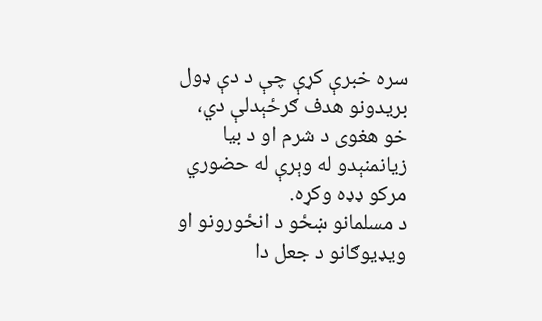سره خبرې کړې چې د دې ډول بریدونو هدف ګرځېدلې دي، خو هغوی د شرم او د بیا زیانمنېدو له وېرې له حضوري مرکو ډډه وکړه.
د مسلمانو ښځو د انځورونو او ویډیوګانو د جعل دا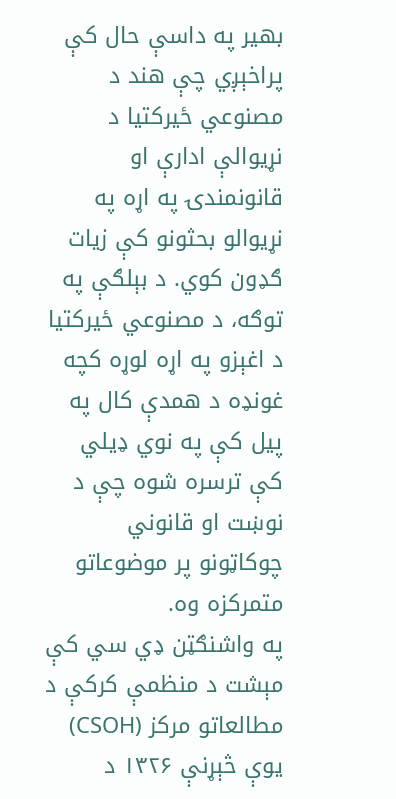بهیر په داسې حال کې پراخېږي چې هند د مصنوعي ځیرکتیا د نړیوالې ادارې او قانونمندۍ په اړه په نړیوالو بحثونو کې زیات ګډون کوي. د بېلګې په توګه، د مصنوعي ځیرکتیا د اغېزو په اړه لوړه کچه غونډه د همدې کال په پیل کې په نوي ډیلي کې ترسره شوه چې د نوښت او قانوني چوکاټونو پر موضوعاتو متمرکزه وه.
په واشنګټن ډي سي کې مېشت د منظمې کرکې د مطالعاتو مرکز (CSOH) یوې څېړنې ۱۳۲۶ د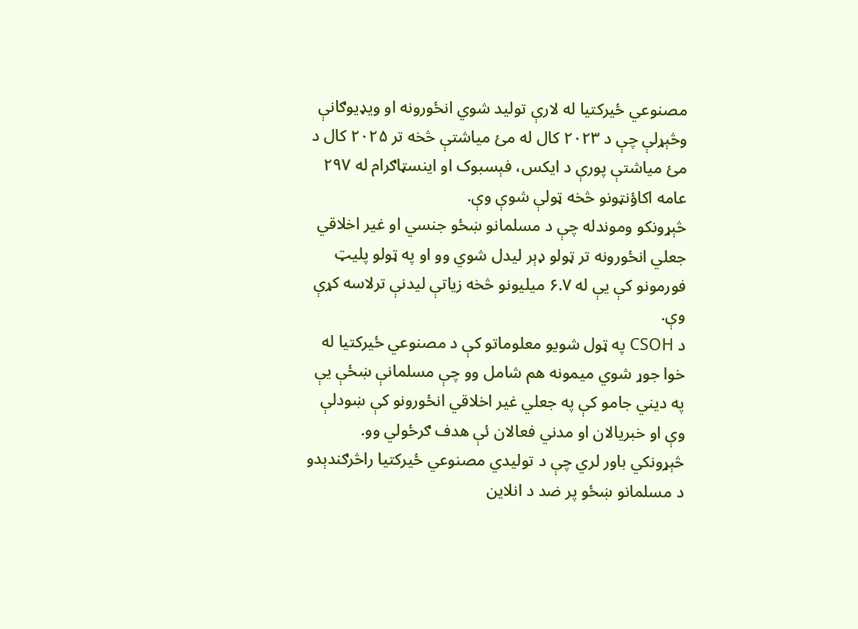مصنوعي ځیرکتیا له لارې تولید شوي انځورونه او ویډیوګانې وڅېړلې چې د ۲۰۲۳ کال له مئ میاشتې څخه تر ۲۰۲۵ کال د مئ میاشتې پورې د ایکس، فېسبوک او اینسټاګرام له ۲۹۷ عامه اکاؤنټونو څخه ټولې شوې وې.
څېړونکو وموندله چې د مسلمانو ښځو جنسي او غیر اخلاقي جعلي انځورونه تر ټولو ډېر لیدل شوي وو او په ټولو پلیټ فورمونو کې یې له ۶.۷ میلیونو څخه زیاتې لیدنې ترلاسه کړې وې.
د CSOH په ټول شویو معلوماتو کې د مصنوعي ځیرکتیا له خوا جوړ شوي میمونه هم شامل وو چې مسلمانې ښځې یې په دیني جامو کې په جعلي غیر اخلاقي انځورونو کې ښودلې وې او خبریالان او مدني فعالان ئې هدف ګرځولي وو.
څېړونکي باور لري چې د تولیدي مصنوعي ځیرکتیا راڅرګندېدو د مسلمانو ښځو پر ضد د انلاین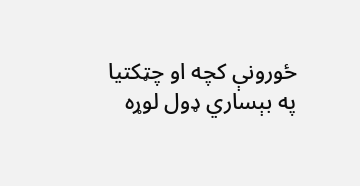ځورونې کچه او چټکتیا په بېساري ډول لوړه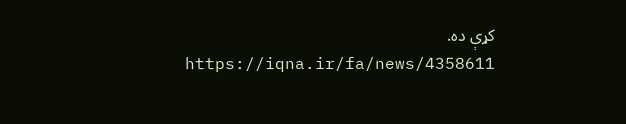کړې ده.
https://iqna.ir/fa/news/4358611